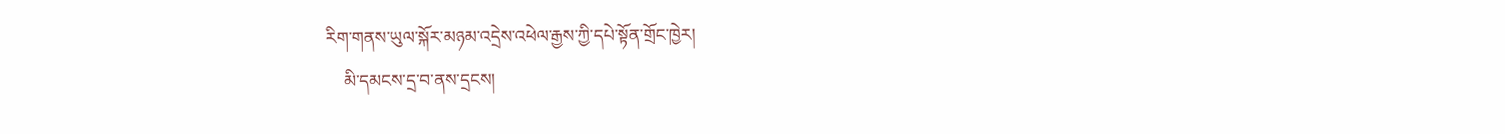རིག་གནས་ཡུལ་སྐོར་མཉམ་འདྲེས་འཕེལ་རྒྱས་ཀྱི་དཔེ་སྟོན་གྲོང་ཁྱེར།
    མི་དམངས་དྲ་བ་ནས་དྲངས།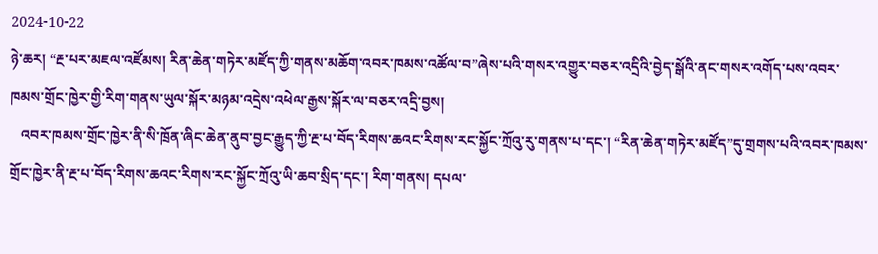2024-10-22
ཉེ་ཆར། “རྔ་པར་མཇལ་འཛོམས། རིན་ཆེན་གཏེར་མཛོད་ཀྱི་གནས་མཆོག་འབར་ཁམས་འཚོལ་བ”ཞེས་པའི་གསར་འགྱུར་བཅར་འདྲིའི་བྱེད་སྒོའི་ནང་གསར་འགོད་པས་འབར་ཁམས་གྲོང་ཁྱེར་གྱི་རིག་གནས་ཡུལ་སྐོར་མཉམ་འདྲེས་འཕེལ་རྒྱས་སྐོར་ལ་བཅར་འདྲི་བྱས།
   འབར་ཁམས་གྲོང་ཁྱེར་ནི་སི་ཁྲོན་ཞིང་ཆེན་ནུབ་བྱང་རྒྱུད་ཀྱི་རྔ་པ་བོད་རིགས་ཆའང་རིགས་རང་སྐྱོང་ཀྲོའུ་རུ་གནས་པ་དང་། “རིན་ཆེན་གཏེར་མཛོད”དུ་གྲགས་པའི་འབར་ཁམས་གྲོང་ཁྱེར་ནི་རྔ་པ་བོད་རིགས་ཆའང་རིགས་རང་སྐྱོང་ཀྲོའུ་ཡི་ཆབ་སྲིད་དང་། རིག་གནས། དཔལ་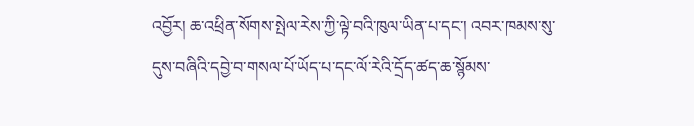འབྱོར། ཆ་འཕྲིན་སོགས་སྤེལ་རེས་ཀྱི་ལྟེ་བའི་ཁུལ་ཡིན་པ་དང་། འབར་ཁམས་སུ་དུས་བཞིའི་དབྱེ་བ་གསལ་པོ་ཡོད་པ་དང་ལོ་རེའི་དྲོད་ཚད་ཆ་སྙོམས་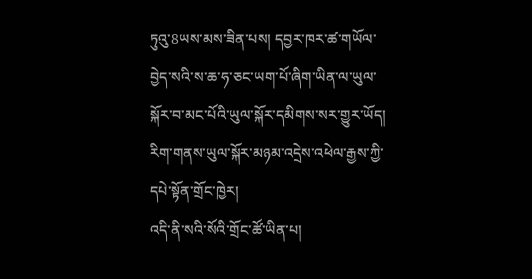ཏུའུ་8ཡས་མས་ཟིན་པས། དབྱར་ཁར་ཚ་གཡོལ་བྱེད་སའི་ས་ཆ་ཧ་ཅང་ཡག་པོ་ཞིག་ཡིན་ལ་ཡུལ་སྐོར་བ་མང་པོའི་ཡུལ་སྐོར་དམིགས་སར་གྱུར་ཡོད།
རིག་གནས་ཡུལ་སྐོར་མཉམ་འདྲེས་འཕེལ་རྒྱས་ཀྱི་དཔེ་སྟོན་གྲོང་ཁྱེར།
འདི་ནི་སའི་སོའི་གྲོང་ཚོ་ཡིན་པ།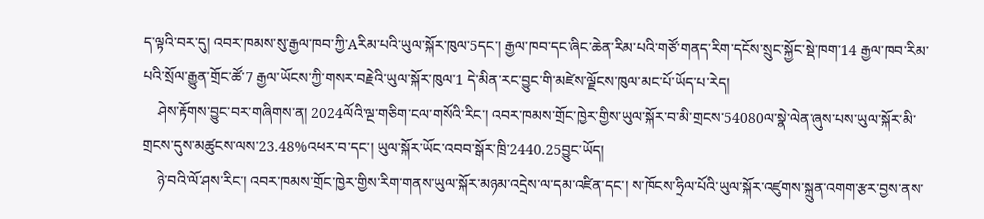ད་ལྟའི་བར་དུ། འབར་ཁམས་སུ་རྒྱལ་ཁབ་ཀྱི་Aརིམ་པའི་ཡུལ་སྐོར་ཁུལ་5དང་། རྒྱལ་ཁབ་དང་ཞིང་ཆེན་རིམ་པའི་གཙོ་གནད་རིག་དངོས་སྲུང་སྐྱོང་སྡེ་ཁག་14 རྒྱལ་ཁབ་རིམ་པའི་སྲོལ་རྒྱུན་གྲོང་ཚོ་7 རྒྱལ་ཡོངས་ཀྱི་གསར་བརྗེའི་ཡུལ་སྐོར་ཁུལ་1 དེ་མིན་རང་བྱུང་གི་མཛེས་ལྗོངས་ཁུལ་མང་པོ་ཡོད་པ་རེད།
    ཤེས་རྟོགས་བྱུང་བར་གཞིགས་ན། 2024ལོའི་ལྔ་གཅིག་ངལ་གསོའི་རིང་། འབར་ཁམས་གྲོང་ཁྱེར་གྱིས་ཡུལ་སྐོར་བ་མི་གྲངས་54080ལ་སྣེ་ལེན་ཞུས་པས་ཡུལ་སྐོར་མི་གྲངས་དུས་མཚུངས་ལས་23.48%འཕར་བ་དང་། ཡུལ་སྐོར་ཡོང་འབབ་སྒོར་ཁྲི་2440.25བྱུང་ཡོད།
    ཉེ་བའི་ལོ་ཤས་རིང་། འབར་ཁམས་གྲོང་ཁྱེར་གྱིས་རིག་གནས་ཡུལ་སྐོར་མཉམ་འདྲེས་ལ་དམ་འཛིན་དང་། ས་ཁོངས་ཧྲིལ་པོའི་ཡུལ་སྐོར་འཛུགས་སྐྲུན་འགག་རྩར་བྱས་ནས་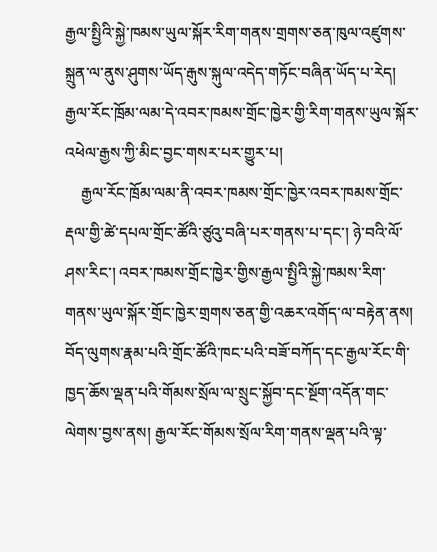རྒྱལ་སྤྱིའི་སྐྱེ་ཁམས་ཡུལ་སྐོར་རིག་གནས་གྲགས་ཅན་ཁུལ་འཛུགས་སྐྲུན་ལ་ནུས་ཤུགས་ཡོད་རྒུས་སྐུལ་འདེད་གཏོང་བཞིན་ཡོད་པ་རེད།
རྒྱལ་རོང་ཁྲོམ་ལམ་དེ་འབར་ཁམས་གྲོང་ཁྱེར་གྱི་རིག་གནས་ཡུལ་སྐོར་འཕེལ་རྒྱས་ཀྱི་མིང་བྱང་གསར་པར་གྱུར་པ།
    རྒྱལ་རོང་ཁྲོམ་ལམ་ནི་འབར་ཁམས་གྲོང་ཁྱེར་འབར་ཁམས་གྲོང་རྡལ་གྱི་ཚེ་དཔལ་གྲོང་ཚོའི་ཙུའུ་བཞི་པར་གནས་པ་དང་། ཉེ་བའི་ལོ་ཤས་རིང་། འབར་ཁམས་གྲོང་ཁྱེར་གྱིས་རྒྱལ་སྤྱིའི་སྐྱེ་ཁམས་རིག་གནས་ཡུལ་སྐོར་གྲོང་ཁྱེར་གྲགས་ཅན་གྱི་འཆར་འགོད་ལ་བརྟེན་ནས། བོད་ལུགས་རྣམ་པའི་གྲོང་ཚོའི་ཁང་པའི་བཟོ་བཀོད་དང་རྒྱལ་རོང་གི་ཁྱད་ཆོས་ལྡན་པའི་གོམས་སྲོལ་ལ་སྲུང་སྐྱོབ་དང་སྔོག་འདོན་གང་ལེགས་བྱས་ནས། རྒྱལ་རོང་གོམས་སྲོལ་རིག་གནས་ལྡན་པའི་ལྟ་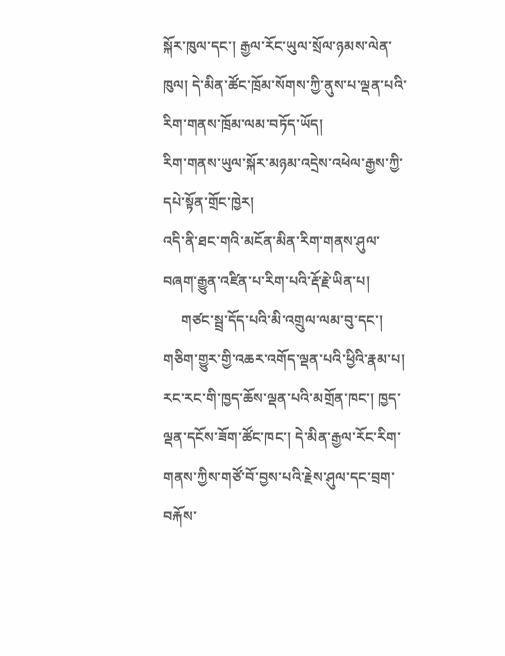སྐོར་ཁུལ་དང་། རྒྱལ་རོང་ཡུལ་སྲོལ་ཉམས་ལེན་ཁུལ། དེ་མིན་ཚོང་ཁྲོམ་སོགས་ཀྱི་ནུས་པ་ལྡན་པའི་རིག་གནས་ཁྲོམ་ལམ་བཏོད་ཡོད།
རིག་གནས་ཡུལ་སྐོར་མཉམ་འདྲེས་འཕེལ་རྒྱས་ཀྱི་དཔེ་སྟོན་གྲོང་ཁྱེར།
འདི་ནི་ཐང་གའི་མངོན་མིན་རིག་གནས་ཤུལ་བཞག་རྒྱུན་འཛིན་པ་རིག་པའི་རྡོ་རྗེ་ཡིན་པ།
     གཙང་སྦྲ་དོད་པའི་མི་འགྲུལ་ལམ་བུ་དང་། གཅིག་གྱུར་གྱི་འཆར་འགོད་ལྡན་པའི་ཕྱིའི་རྣམ་པ། རང་རང་གི་ཁྱད་ཆོས་ལྡན་པའི་མགྲོན་ཁང་། ཁྱད་ལྡན་དངོས་ཟོག་ཚོང་ཁང་། དེ་མིན་རྒྱལ་རོང་རིག་གནས་ཀྱིས་གཙོ་བོ་བྱས་པའི་རྗེས་ཤུལ་དང་བྲག་བརྐོས་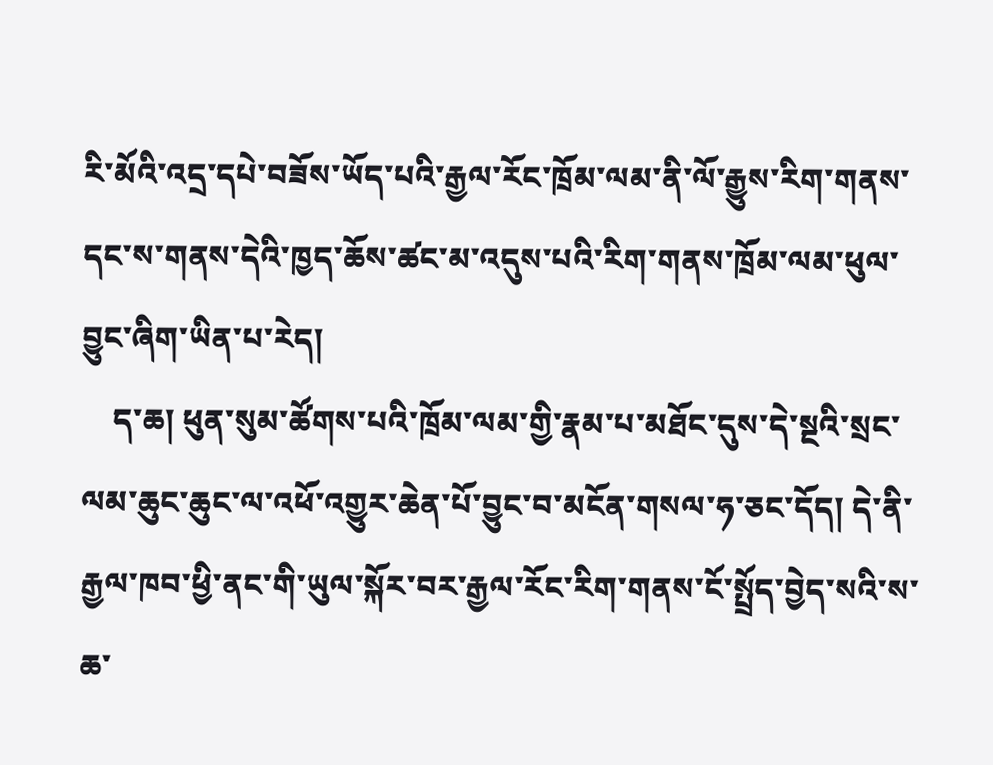རི་མོའི་འདྲ་དཔེ་བཟོས་ཡོད་པའི་རྒྱལ་རོང་ཁྲོམ་ལམ་ནི་ལོ་རྒྱུས་རིག་གནས་དང་ས་གནས་དེའི་ཁྱད་ཆོས་ཚང་མ་འདུས་པའི་རིག་གནས་ཁྲོམ་ལམ་ཕུལ་བྱུང་ཞིག་ཡིན་པ་རེད།
    ད་ཆ། ཕུན་སུམ་ཚོགས་པའི་ཁྲོམ་ལམ་གྱི་རྣམ་པ་མཐོང་དུས་དེ་སྔའི་སྲང་ལམ་ཆུང་ཆུང་ལ་འཕོ་འགྱུར་ཆེན་པོ་བྱུང་བ་མངོན་གསལ་ཧ་ཅང་དོད། དེ་ནི་རྒྱལ་ཁབ་ཕྱི་ནང་གི་ཡུལ་སྐོར་བར་རྒྱལ་རོང་རིག་གནས་ངོ་སྤྲོད་བྱེད་སའི་ས་ཆ་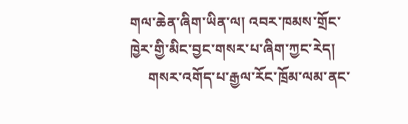གལ་ཆེན་ཞིག་ཡིན་ལ། འབར་ཁམས་གྲོང་ཁྱེར་གྱི་མིང་བྱང་གསར་པ་ཞིག་ཀྱང་རེད།
     གསར་འགོད་པ་རྒྱལ་རོང་ཁྲོམ་ལམ་ནང་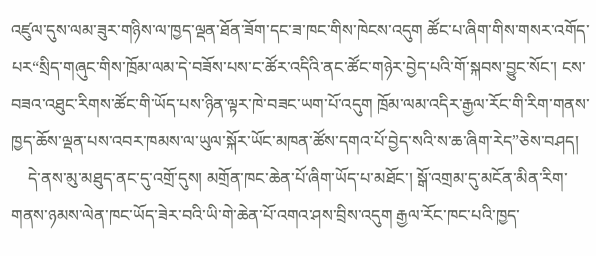འཛུལ་དུས་ལམ་ཟུར་གཉིས་ལ་ཁྱད་ལྡན་ཐོན་ཟོག་དང་ཟ་ཁང་གིས་ཁེངས་འདུག ཚོང་པ་ཞིག་གིས་གསར་འགོད་པར“སྲིད་གཞུང་གིས་ཁྲོམ་ལམ་དེ་བཟོས་པས་ང་ཚོར་འདིའི་ནང་ཚོང་གཉེར་བྱེད་པའི་གོ་སྐབས་བྱུང་སོང་། ངས་བཟའ་འཐུང་རིགས་ཚོང་གི་ཡོད་པས་ཉིན་ལྟར་ཁེ་བཟང་ཡག་པོ་འདུག ཁྲོམ་ལམ་འདིར་རྒྱལ་རོང་གི་རིག་གནས་ཁྱད་ཆོས་ལྡན་པས་འབར་ཁམས་ལ་ཡུལ་སྐོར་ཡོང་མཁན་ཚོས་དགའ་པོ་བྱེད་སའི་ས་ཆ་ཞིག་རེད”ཅེས་བཤད།
    དེ་ནས་མུ་མཐུད་ནང་དུ་འགྲོ་དུས། མགྲོན་ཁང་ཆེན་པོ་ཞིག་ཡོད་པ་མཐོང་། སྒོ་འགྲམ་དུ་མངོན་མིན་རིག་གནས་ཉམས་ལེན་ཁང་ཡོད་ཟེར་བའི་ཡི་གེ་ཆེན་པོ་འགའ་ཤས་བྲིས་འདུག རྒྱལ་རོང་ཁང་པའི་ཁྱད་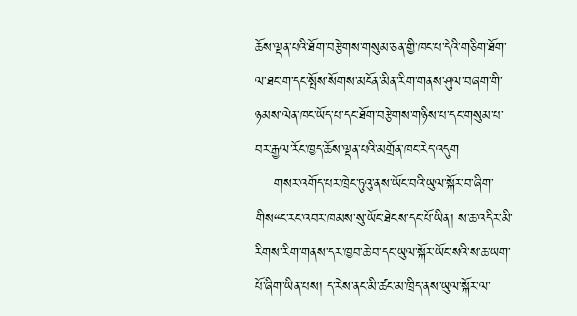ཆོས་ལྡན་པའི་ཐོག་བརྩེགས་གསུམ་ཅན་གྱི་ཁང་པ་དེའི་གཅིག་ཐོག་ལ་ཐང་ག་དང་སྤོས་སོགས་མངོན་མིན་རིག་གནས་ཤུལ་བཞག་གི་ཉམས་ལེན་ཁང་ཡོད་པ་དང་ཐོག་བརྩེགས་གཉིས་པ་དང་གསུམ་པ་བར་རྒྱལ་རོང་ཁྱད་ཆོས་ལྡན་པའི་མགྲོན་ཁང་རེད་འདུག
    གསར་འགོད་པར་ཁྲེང་ཏུའུ་ནས་ཡོང་བའི་ཡུལ་སྐོར་བ་ཞིག་གིས“ང་རང་འབར་ཁམས་སུ་ཡོང་ཐེངས་དང་པོ་ཡིན། ས་ཆ་འདིར་མི་རིགས་རིག་གནས་དར་ཁྱབ་ཆེ་བ་དང་ཡུལ་སྐོར་ཡོང་སའི་ས་ཆ་ཡག་པོ་ཞིག་ཡིན་པས། ད་རེས་ནང་མི་ཚང་མ་ཁྲིད་ནས་ཡུལ་སྐོར་ལ་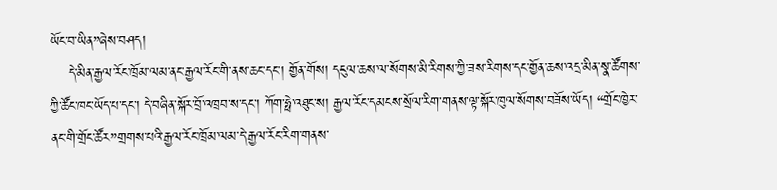ཡོང་བ་ཡིན”ཞེས་བཤད།
    དེ་མིན་རྒྱལ་རོང་ཁྲོམ་ལམ་ནང་རྒྱལ་རོང་གི་ནས་ཆང་དང་། གྱོན་གོས། དངུལ་ཆས་ལ་སོགས་མི་རིགས་ཀྱི་ཟས་རིགས་དང་གྱོན་ཆས་འདྲ་མིན་སྣ་ཚོགས་ཀྱི་ཚོང་ཁང་ཡོད་པ་དང་། དེ་བཞིན་སྐོར་བྲོ་འཁྲབ་ས་དང་། ཀོག་ཧྥེ་འཐུང་ས། རྒྱལ་རོང་དམངས་སྲོལ་རིག་གནས་ལྟ་སྐོར་ཁུལ་སོགས་བཟོས་ཡོད། “གྲོང་ཁྱེར་ནང་གི་གྲོང་ཚོར”གྲགས་པའི་རྒྱལ་རོང་ཁྲོམ་ལམ་དེ་རྒྱལ་རོང་རིག་གནས་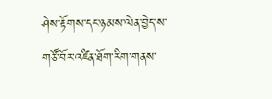ཤེས་རྟོགས་དང་ཉམས་ལེན་བྱེད་ས་གཙོ་བོར་འཛིན་ཐོག་རིག་གནས་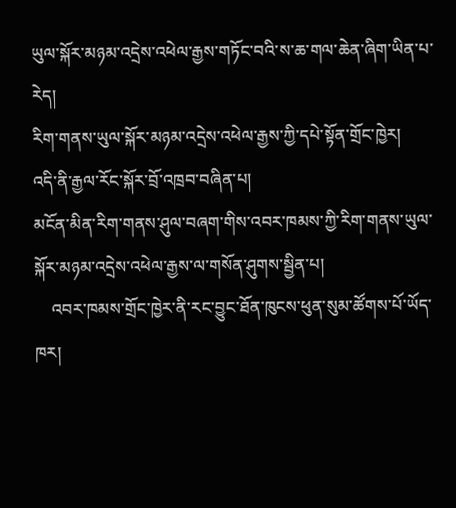ཡུལ་སྐོར་མཉམ་འདྲེས་འཕེལ་རྒྱས་གཏོང་བའི་ས་ཆ་གལ་ཆེན་ཞིག་ཡིན་པ་རེད།
རིག་གནས་ཡུལ་སྐོར་མཉམ་འདྲེས་འཕེལ་རྒྱས་ཀྱི་དཔེ་སྟོན་གྲོང་ཁྱེར།
འདི་ནི་རྒྱལ་རོང་སྐོར་བྲོ་འཁྲབ་བཞིན་པ།
མངོན་མིན་རིག་གནས་ཤུལ་བཞག་གིས་འབར་ཁམས་ཀྱི་རིག་གནས་ཡུལ་སྐོར་མཉམ་འདྲེས་འཕེལ་རྒྱས་ལ་གསོན་ཤུགས་སྦྱིན་པ།
    འབར་ཁམས་གྲོང་ཁྱེར་ནི་རང་བྱུང་ཐོན་ཁུངས་ཕུན་སུམ་ཚོགས་པོ་ཡོད་ཁར།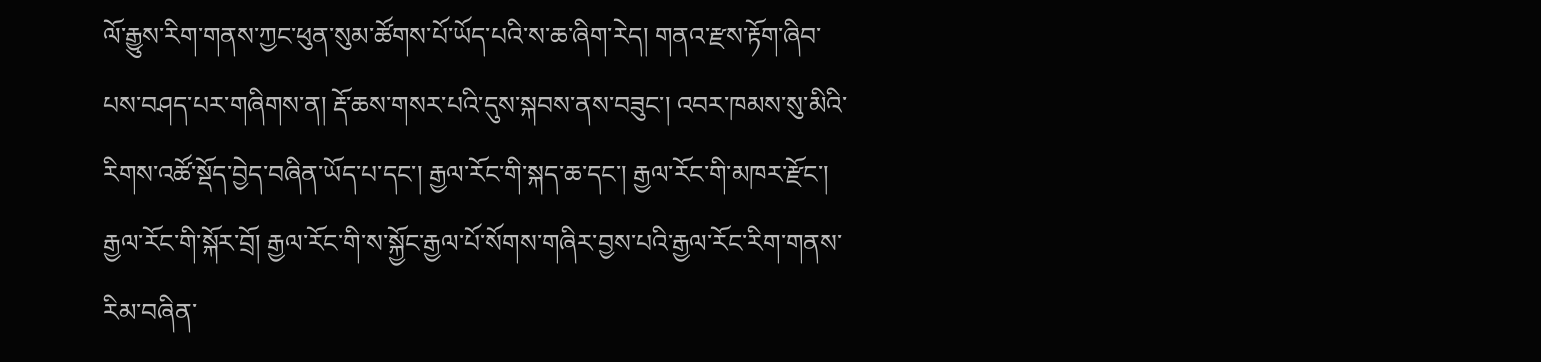ལོ་རྒྱུས་རིག་གནས་ཀྱང་ཕུན་སུམ་ཚོགས་པོ་ཡོད་པའི་ས་ཆ་ཞིག་རེད། གནའ་རྫས་རྟོག་ཞིབ་པས་བཤད་པར་གཞིགས་ན། རྡོ་ཆས་གསར་པའི་དུས་སྐབས་ནས་བཟུང་། འབར་ཁམས་སུ་མིའི་རིགས་འཚོ་སྡོད་བྱེད་བཞིན་ཡོད་པ་དང་། རྒྱལ་རོང་གི་སྐད་ཆ་དང་། རྒྱལ་རོང་གི་མཁར་རྫོང་། རྒྱལ་རོང་གི་སྐོར་བྲོ། རྒྱལ་རོང་གི་ས་སྐྱོང་རྒྱལ་པོ་སོགས་གཞིར་བྱས་པའི་རྒྱལ་རོང་རིག་གནས་རིམ་བཞིན་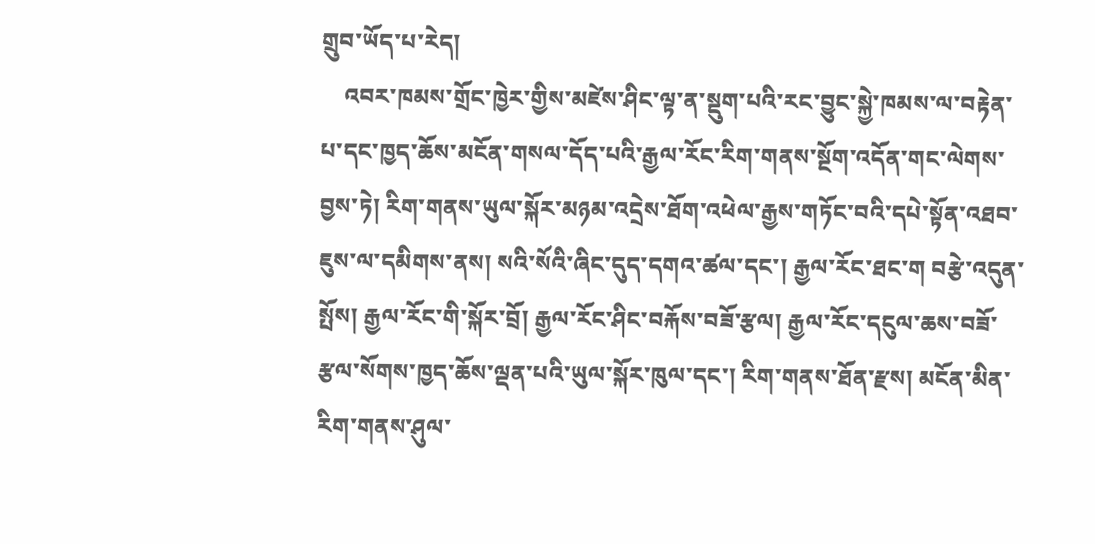གྲུབ་ཡོད་པ་རེད།
    འབར་ཁམས་གྲོང་ཁྱེར་གྱིས་མཛེས་ཤིང་ལྟ་ན་སྡུག་པའི་རང་བྱུང་སྐྱེ་ཁམས་ལ་བརྟེན་པ་དང་ཁྱད་ཆོས་མངོན་གསལ་དོད་པའི་རྒྱལ་རོང་རིག་གནས་སྔོག་འདོན་གང་ལེགས་བྱས་ཏེ། རིག་གནས་ཡུལ་སྐོར་མཉམ་འདྲེས་ཐོག་འཕེལ་རྒྱས་གཏོང་བའི་དཔེ་སྟོན་འཐབ་ཇུས་ལ་དམིགས་ནས། སའི་སོའི་ཞིང་དུད་དགའ་ཚལ་དང་། རྒྱལ་རོང་ཐང་ག བརྩེ་འདུན་སྤོས། རྒྱལ་རོང་གི་སྐོར་བྲོ། རྒྱལ་རོང་ཤིང་བརྐོས་བཟོ་རྩལ། རྒྱལ་རོང་དངུལ་ཆས་བཟོ་རྩལ་སོགས་ཁྱད་ཆོས་ལྡན་པའི་ཡུལ་སྐོར་ཁུལ་དང་། རིག་གནས་ཐོན་རྫས། མངོན་མིན་རིག་གནས་ཤུལ་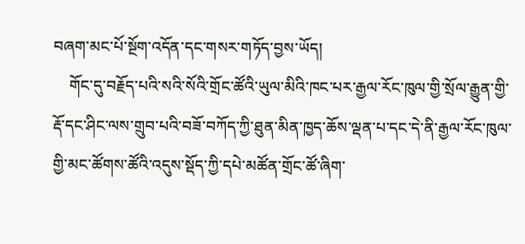བཞག་མང་པོ་སྔོག་འདོན་དང་གསར་གཏོད་བྱས་ཡོད།
    གོང་དུ་བརྗོད་པའི་སའི་སོའི་གྲོང་ཚོའི་ཡུལ་མིའི་ཁང་པར་རྒྱལ་རོང་ཁུལ་གྱི་སྲོལ་རྒྱུན་གྱི་རྡོ་དང་ཤིང་ལས་གྲུབ་པའི་བཟོ་བཀོད་ཀྱི་ཐུན་མིན་ཁྱད་ཆོས་ལྡན་པ་དང་དེ་ནི་རྒྱལ་རོང་ཁུལ་གྱི་མང་ཚོགས་ཚོའི་འདུས་སྡོད་ཀྱི་དཔེ་མཚོན་གྲོང་ཚོ་ཞིག་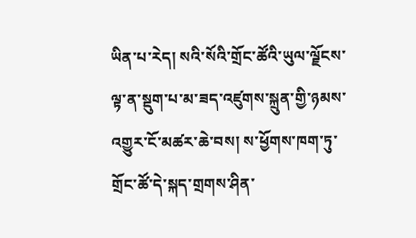ཡིན་པ་རེད། སའི་སོའི་གྲོང་ཚོའི་ཡུལ་ལྗོངས་ལྟ་ན་སྡུག་པ་མ་ཟད་འཛུགས་སྐྲུན་གྱི་ཉམས་འགྱུར་ངོ་མཚར་ཆེ་བས། ས་ཕྱོགས་ཁག་ཏུ་གྲོང་ཚོ་དེ་སྐད་གྲགས་ཤིན་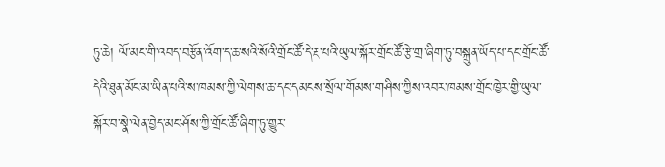ཏུ་ཆེ། ལོ་མང་གི་འབད་བརྩོན་འོག་ད་ཆ་སའི་སོའི་གྲོང་ཚོ་དེ་རྔ་པའི་ཡུལ་སྐོར་གྲོང་ཚོ་རྩེ་གྲ་ཞིག་ཏུ་བསྐྲུན་ཡོད་པ་དང་གྲོང་ཚོ་དེའི་ཐུན་མོང་མ་ཡིན་པའི་ས་ཁམས་ཀྱི་ལེགས་ཆ་དང་དམངས་སྲོལ་གོམས་གཤིས་ཀྱིས་འབར་ཁམས་གྲོང་ཁྱེར་གྱི་ཡུལ་སྐོར་བ་སྣེ་ལེན་བྱེད་མང་ཤོས་ཀྱི་གྲོང་ཚོ་ཞིག་ཏུ་གྱུར་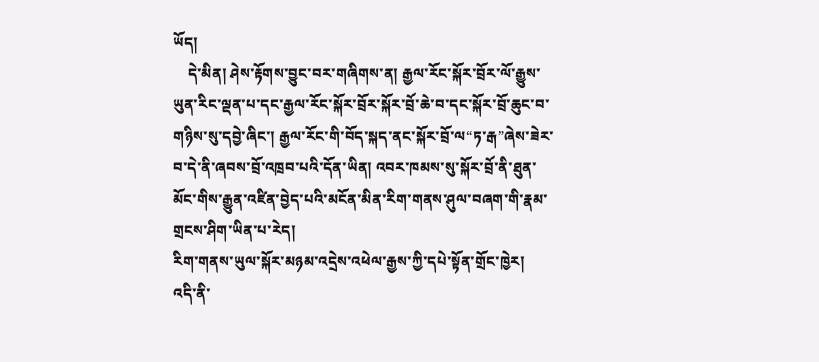ཡོད།
    དེ་མིན། ཤེས་རྟོགས་བྱུང་བར་གཞིགས་ན། རྒྱལ་རོང་སྐོར་བྲོར་ལོ་རྒྱུས་ཡུན་རིང་ལྡན་པ་དང་རྒྱལ་རོང་སྐོར་བྲོར་སྐོར་བྲོ་ཆེ་བ་དང་སྐོར་བྲོ་ཆུང་བ་གཉིས་སུ་དབྱེ་ཞིང་། རྒྱལ་རོང་གི་བོད་སྐད་ནང་སྐོར་བྲོ་ལ“ཏ་རྒ”ཞེས་ཟེར་བ་དེ་ནི་ཞབས་བྲོ་འཁྲབ་པའི་དོན་ཡིན། འབར་ཁམས་སུ་སྐོར་བྲོ་ནི་ཐུན་མོང་གིས་རྒྱུན་འཛིན་བྱེད་པའི་མངོན་མིན་རིག་གནས་ཤུལ་བཞག་གི་རྣམ་གྲངས་ཤིག་ཡིན་པ་རེད།
རིག་གནས་ཡུལ་སྐོར་མཉམ་འདྲེས་འཕེལ་རྒྱས་ཀྱི་དཔེ་སྟོན་གྲོང་ཁྱེར།
འདི་ནི་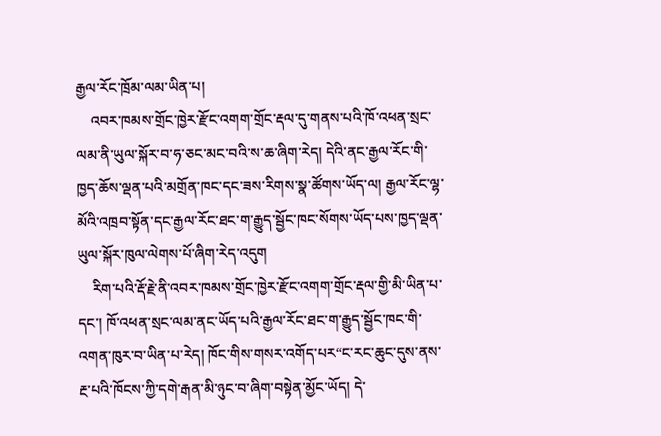རྒྱལ་རོང་ཁྲོམ་ལམ་ཡིན་པ།
    འབར་ཁམས་གྲོང་ཁྱེར་རྫོང་འགག་གྲོང་རྡལ་དུ་གནས་པའི་ཁོ་འཕན་སྲང་ལམ་ནི་ཡུལ་སྐོར་བ་ཧ་ཅང་མང་བའི་ས་ཆ་ཞིག་རེད། དེའི་ནང་རྒྱལ་རོང་གི་ཁྱད་ཆོས་ལྡན་པའི་མགྲོན་ཁང་དང་ཟས་རིགས་སྣ་ཚོགས་ཡོད་ལ། རྒྱལ་རོང་ལྷ་མོའི་འཁྲབ་སྟོན་དང་རྒྱལ་རོང་ཐང་ག་རྒྱུད་སྦྱོང་ཁང་སོགས་ཡོད་པས་ཁྱད་ལྡན་ཡུལ་སྐོར་ཁུལ་ལེགས་པོ་ཞིག་རེད་འདུག
    རིག་པའི་རྡོ་རྗེ་ནི་འབར་ཁམས་གྲོང་ཁྱེར་རྫོང་འགག་གྲོང་རྡལ་གྱི་མི་ཡིན་པ་དང་། ཁོ་འཕན་སྲང་ལམ་ནང་ཡོད་པའི་རྒྱལ་རོང་ཐང་ག་རྒྱུད་སྦྱོང་ཁང་གི་འགན་ཁུར་བ་ཡིན་པ་རེད། ཁོང་གིས་གསར་འགོད་པར“ང་རང་ཆུང་དུས་ནས་རྔ་པའི་ཁོངས་ཀྱི་དགེ་རྒན་མི་ཉུང་བ་ཞིག་བསྟེན་མྱོང་ཡོད། དེ་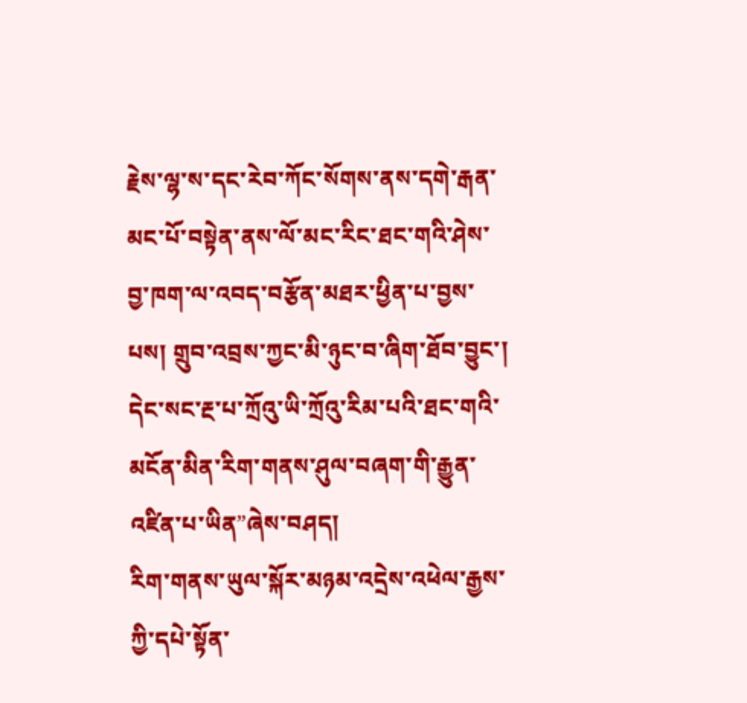རྗེས་ལྷ་ས་དང་རེབ་ཀོང་སོགས་ནས་དགེ་རྒན་མང་པོ་བསྟེན་ནས་ལོ་མང་རིང་ཐང་གའི་ཤེས་བྱ་ཁག་ལ་འབད་བརྩོན་མཐར་ཕྱིན་པ་བྱས་པས། གྲུབ་འབྲས་ཀྱང་མི་ཉུང་བ་ཞིག་ཐོབ་བྱུང་། དེང་སང་རྔ་པ་ཀྲོའུ་ཡི་ཀྲོའུ་རིམ་པའི་ཐང་གའི་མངོན་མིན་རིག་གནས་ཤུལ་བཞག་གི་རྒྱུན་འཛིན་པ་ཡིན”ཞེས་བཤད།
རིག་གནས་ཡུལ་སྐོར་མཉམ་འདྲེས་འཕེལ་རྒྱས་ཀྱི་དཔེ་སྟོན་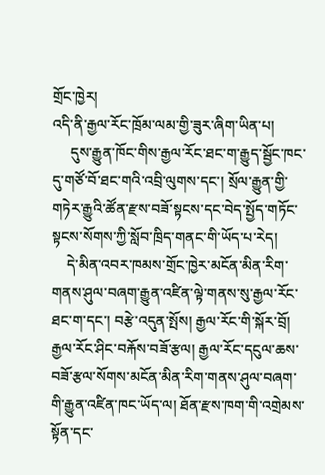གྲོང་ཁྱེར།
འདི་ནི་རྒྱལ་རོང་ཁྲོམ་ལམ་གྱི་ཟུར་ཞིག་ཡིན་པ།
     དུས་རྒྱུན་ཁོང་གིས་རྒྱལ་རོང་ཐང་ག་རྒྱུད་སྦྱོང་ཁང་དུ་གཙོ་བོ་ཐང་གའི་འབྲི་ལུགས་དང་། སྲོལ་རྒྱུན་གྱི་གཏེར་རྒྱུའི་ཚོན་རྫས་བཟོ་སྟངས་དང་བེད་སྤྱོད་གཏོང་སྟངས་སོགས་ཀྱི་སློབ་ཁྲིད་གནང་གི་ཡོད་པ་རེད།
    དེ་མིན་འབར་ཁམས་གྲོང་ཁྱེར་མངོན་མིན་རིག་གནས་ཤུལ་བཞག་རྒྱུན་འཛིན་ལྟེ་གནས་སུ་རྒྱལ་རོང་ཐང་ག་དང་། བརྩེ་འདུན་སྤོས། རྒྱལ་རོང་གི་སྐོར་བྲོ། རྒྱལ་རོང་ཤིང་བརྐོས་བཟོ་རྩལ། རྒྱལ་རོང་དངུལ་ཆས་བཟོ་རྩལ་སོགས་མངོན་མིན་རིག་གནས་ཤུལ་བཞག་གི་རྒྱུན་འཛིན་ཁང་ཡོད་ལ། ཐོན་རྫས་ཁག་གི་འགྲེམས་སྟོན་དང་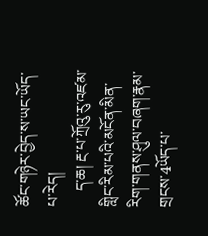ཚོང་གཉེར་བྱེད་ས་ཡང་ཡོད་པ་རེད།
    ད་ཆ། རྔ་པ་ཀྲོའུ་རུ་འཛམ་གླིང་རིམ་པའི་མངོན་མིན་རིག་གནས་ཤུལ་བཞག་རྣམ་གྲངས་4ཡོད་པ་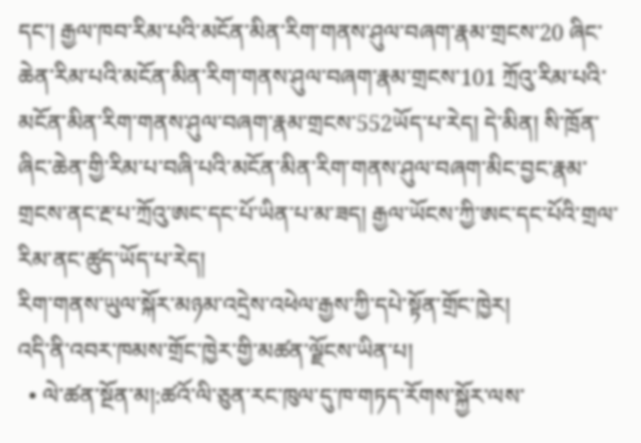དང་། རྒྱལ་ཁབ་རིམ་པའི་མངོན་མིན་རིག་གནས་ཤུལ་བཞག་རྣམ་གྲངས་20 ཞིང་ཆེན་རིམ་པའི་མངོན་མིན་རིག་གནས་ཤུལ་བཞག་རྣམ་གྲངས་101 ཀྲོའུ་རིམ་པའི་མངོན་མིན་རིག་གནས་ཤུལ་བཞག་རྣམ་གྲངས་552ཡོད་པ་རེད། དེ་མིན། སི་ཁྲོན་ཞིང་ཆེན་གྱི་རིམ་པ་བཞི་པའི་མངོན་མིན་རིག་གནས་ཤུལ་བཞག་མིང་བྱང་རྣམ་གྲངས་ནང་རྔ་པ་ཀྲོའུ་ཨང་དང་པོ་ཡིན་པ་མ་ཟད། རྒྱལ་ཡོངས་ཀྱི་ཨང་དང་པོའི་གྲལ་རིམ་ནང་ཚུད་ཡོད་པ་རེད།
རིག་གནས་ཡུལ་སྐོར་མཉམ་འདྲེས་འཕེལ་རྒྱས་ཀྱི་དཔེ་སྟོན་གྲོང་ཁྱེར།
འདི་ནི་འབར་ཁམས་གྲོང་ཁྱེར་གྱི་མཚན་ལྗོངས་ཡིན་པ།
  • ལེ་ཚན་སྔོན་མ།:ཚའོ་ལི་ཅུན་རང་ཁུལ་དུ་ཁ་གཏད་རོགས་སྐྱོར་ལས་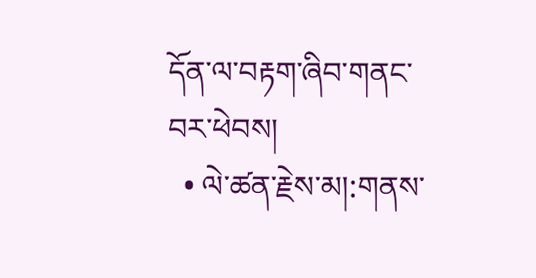དོན་ལ་བརྟག་ཞིབ་གནང་བར་ཕེབས།
  • ལེ་ཚན་རྗེས་མ།:གནས་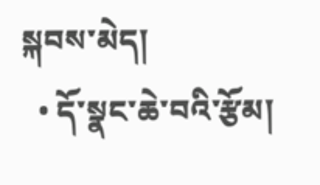སྐབས་མེད།
  • དོ་སྣང་ཆེ་བའི་རྩོམ།